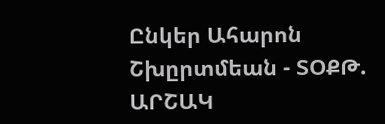Ընկեր Ահարոն Շխըրտմեան - ՏՕՔԹ. ԱՐՇԱԿ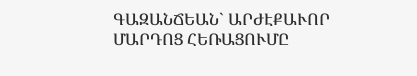ԳԱԶԱՆՃԵԱՆ` ԱՐԺԷՔԱՒՈՐ ՄԱՐԴՈՑ ՀԵՌԱՑՈՒՄԸ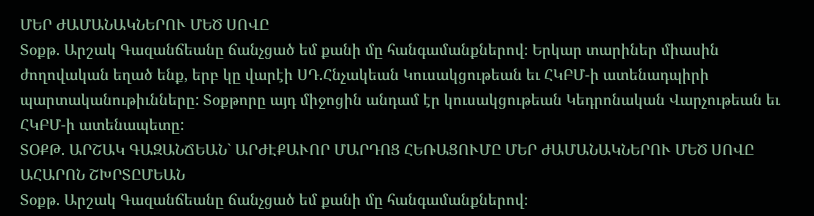ՄԵՐ ԺԱՄԱՆԱԿՆԵՐՈՒ ՄԵԾ ՍՈՎԸ
Տօքթ. Արշակ Գազանճեանը ճանչցած եմ քանի մը հանգամանքներով։ Երկար տարիներ միասին ժողովական եղած ենք, երբ կը վարէի ՍԴ.Հնչակեան Կուսակցութեան եւ ՀԿԲՄ-ի ատենադպիրի պարտականութիւնները: Տօքթորը այդ միջոցին անդամ էր կուսակցութեան Կեդրոնական Վարչութեան եւ ՀԿԲՄ-ի ատենապետը:
ՏՕՔԹ. ԱՐՇԱԿ ԳԱԶԱՆՃԵԱՆ` ԱՐԺԷՔԱՒՈՐ ՄԱՐԴՈՑ ՀԵՌԱՑՈՒՄԸ ՄԵՐ ԺԱՄԱՆԱԿՆԵՐՈՒ ՄԵԾ ՍՈՎԸ
ԱՀԱՐՈՆ ՇԽՐՏԸՄԵԱՆ
Տօքթ. Արշակ Գազանճեանը ճանչցած եմ քանի մը հանգամանքներով։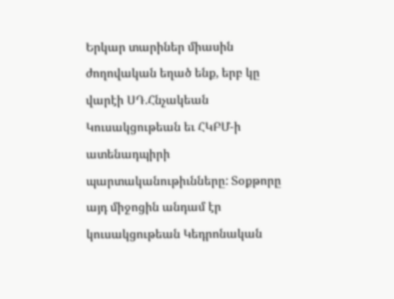Երկար տարիներ միասին ժողովական եղած ենք, երբ կը վարէի ՍԴ.Հնչակեան Կուսակցութեան եւ ՀԿԲՄ-ի ատենադպիրի պարտականութիւնները: Տօքթորը այդ միջոցին անդամ էր կուսակցութեան Կեդրոնական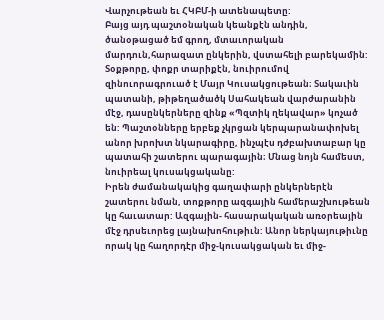Վարչութեան եւ ՀԿԲՄ-ի ատենապետը:
Բայց այդ պաշտօնական կեանքէն անդին, ծանօթացած եմ գրող, մտաւորական մարդուն,հարազատ ընկերին, վստահելի բարեկամին:
Տօքթորը, փոքր տարիքէն, նուիրումով զինուորագրուած է Մայր Կուսակցութեան։ Տակաւին պատանի, թիթեղածածկ Սահակեան վարժարանին մէջ, դասընկերները զինք «Պզտիկ ղեկավար» կոչած են: Պաշտօնները երբեք չկրցան կերպարանափոխել անոր խրոխտ նկարագիրը, ինչպէս դժբախտաբար կը պատահի շատերու պարագային։ Մնաց նոյն համեստ, նուիրեալ կուսակցականը:
Իրեն ժամանակակից գաղափարի ընկերներէն շատերու նման, տոքթորը ազգային համերաշխութեան կը հաւատար: Ազգային- հասարակական առօրեային մէջ դրսեւորեց լայնախոհութիւն: Անոր ներկայութիւնը որակ կը հաղորդէր միջ-կուսակցական եւ միջ-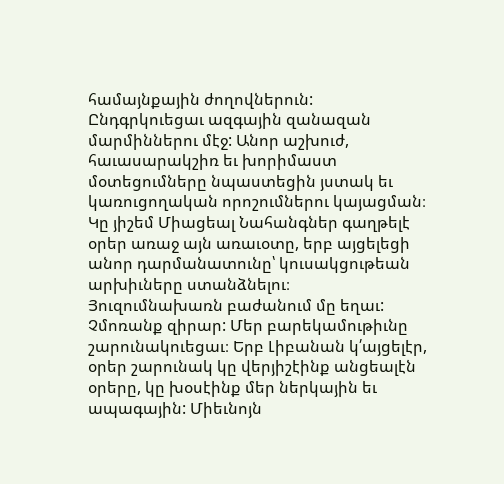համայնքային ժողովներուն: Ընդգրկուեցաւ ազգային զանազան մարմիններու մէջ: Անոր աշխուժ, հաւասարակշիռ եւ խորիմաստ մօտեցումները նպաստեցին յստակ եւ կառուցողական որոշումներու կայացման։
Կը յիշեմ Միացեալ Նահանգներ գաղթելէ օրեր առաջ այն առաւօտը, երբ այցելեցի անոր դարմանատունը՝ կուսակցութեան արխիւները ստանձնելու։ Յուզումնախառն բաժանում մը եղաւ: Չմոռանք զիրար: Մեր բարեկամութիւնը շարունակուեցաւ։ Երբ Լիբանան կ՛այցելէր, օրեր շարունակ կը վերյիշէինք անցեալէն օրերը, կը խօսէինք մեր ներկային եւ ապագային: Միեւնոյն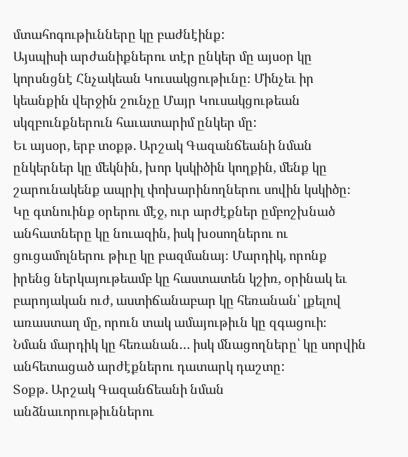մտահոգութիւնները կը բաժնէինք:
Այսպիսի արժանիքներու տէր ընկեր մը այսօր կը կորսնցնէ Հնչակեան Կուսակցութիւնը։ Մինչեւ իր կեանքին վերջին շունչը Մայր Կուսակցութեան սկզբունքներուն հաւատարիմ ընկեր մը:
Եւ այսօր, երբ տօքթ. Արշակ Գազանճեանի նման ընկերներ կը մեկնին, խոր կսկիծին կողքին, մենք կը շարունակենք ապրիլ փոխարինողներու սովին կսկիծը։
Կը գտնուինք օրերու մէջ, ուր արժէքներ ըմբոշխնած անհատները կը նուազին, իսկ խօսողներու ու ցուցամոլներու թիւը կը բազմանայ։ Մարդիկ, որոնք իրենց ներկայութեամբ կը հաստատեն կշիռ, օրինակ եւ բարոյական ուժ, աստիճանաբար կը հեռանան՝ լքելով առաստաղ մը, որուն տակ ամայութիւն կը զգացուի։
Նման մարդիկ կը հեռանան… իսկ մնացողները՝ կը սորվին անհետացած արժէքներու դատարկ դաշտը:
Տօքթ. Արշակ Գազանճեանի նման անձնաւորութիւններու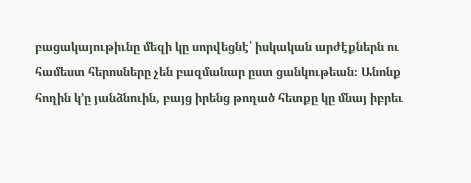բացակայութիւնը մեզի կը սորվեցնէ՝ իսկական արժէքներն ու համեստ հերոսները չեն բազմանար ըստ ցանկութեան։ Անոնք հողին կ՚ը յանձնուին, բայց իրենց թողած հետքը կը մնայ իբրեւ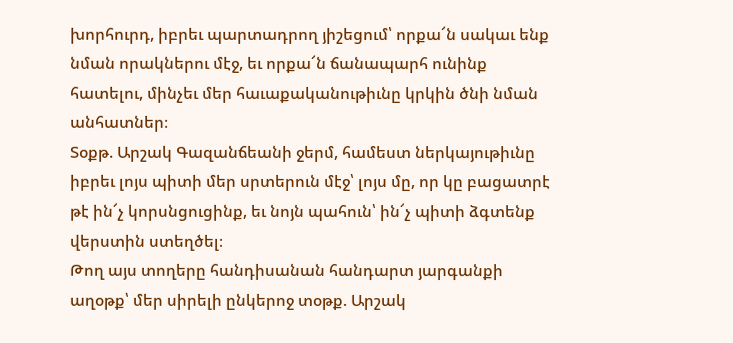խորհուրդ, իբրեւ պարտադրող յիշեցում՝ որքա՜ն սակաւ ենք նման որակներու մէջ, եւ որքա՜ն ճանապարհ ունինք հատելու, մինչեւ մեր հաւաքականութիւնը կրկին ծնի նման անհատներ։
Տօքթ. Արշակ Գազանճեանի ջերմ, համեստ ներկայութիւնը իբրեւ լոյս պիտի մեր սրտերուն մէջ՝ լոյս մը, որ կը բացատրէ թէ ին՜չ կորսնցուցինք, եւ նոյն պահուն՝ ին՜չ պիտի ձգտենք վերստին ստեղծել։
Թող այս տողերը հանդիսանան հանդարտ յարգանքի աղօթք՝ մեր սիրելի ընկերոջ տօթք. Արշակ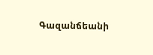Գազանճեանի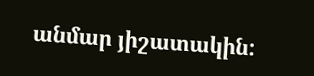անմար յիշատակին: